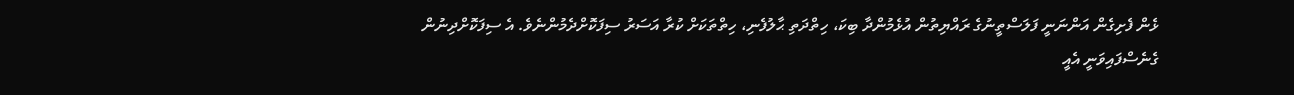ޅެން ފެށިގެން އަންނަނީ ފަލަސްތީނުގެ ރައްޔިތުން އުޅެމުންދާ ބިކަ، ހިތްދަތި ޙާލުފެނި، ހިތްތަކަށް ކުރާ އަސަރު ސިފަކޮށްދެމުންނެވެ. އެ ސިފަކޮށްދިނުން ގެނެސްފައިވަނީ އެއީ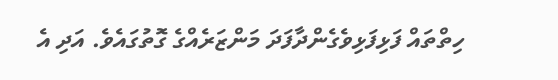ހިތްތައް ފަޅިފަޅިވެގެންދާފަދަ މަންޒަރެއްގެ ގޮތުގައެވެ. އަދި އެ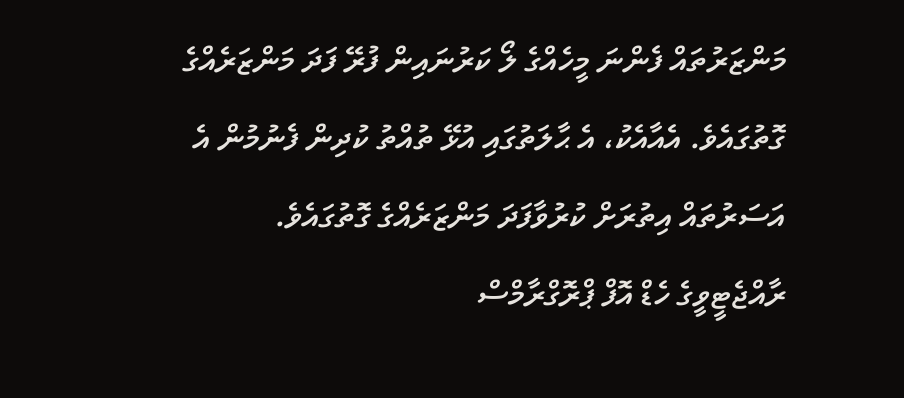މަންޒަރުތައް ފެންނަ މީހެއްގެ ލޯ ކަރުނައިން ފުރޭ ފަދަ މަންޒަރެއްގެ ގޮތުގައެވެ. އެއާއެކު، އެ ޙާލަތުގައި އުޅޭ ތުއްތު ކުދިން ފެނުމުން އެ އަސަރުތައް އިތުރަށް ކުރުވާފަދަ މަންޒަރެއްގެ ގޮތުގައެވެ. ރާއްޖެޓީވީގެ ހެޑް އޮފް ޕްރޮގްރާމްސް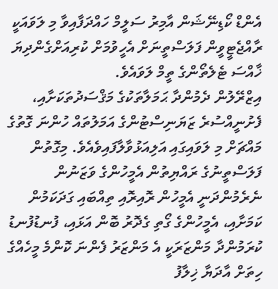އެންޑް ކޯޑިނޭޝަން އާމިރު ސަލީމް ހައްދަފާއިވާ މި ލަވައަކީ ރާއްޖެޓީވީން ފަލަސްތީނަށް އެހީވުމަށް ކުރިއަށްގެންދިޔަ ޚާއްސަ ޓެލެތޯންގެ ތީމް ލަވައެވެ.
އިޒްރޭލުން ދެމުންދާ ޙަމަލާތަކުގެ މަޤްސަދުތަކަށާއި، ފެށުނީއްސުރެ ޒަޔަނިސްޓުންގެ އަމަލުތައް ހުންނަ ގޮތުގެ މައްޗަށް މި ލަވައިގައި އަލިއަޅުވާލާފައިވެއެވެ. މިގޮތުން ފަލަސްތީނުގެ ރައްޔިތުން އެމީހުންގެ ވަޒަނުން ނެރެމުންދަނީ އެމީހުން ރޮއިރޮއި ތިއްބައި ގަދަކަމުން ކަމަށާއި، އެމީހުންގެ ގޯތި ގެދޮރު ބޮން އަޅައި، ފުނޑުފުނޑު ކުރަމުންދާ މަންޒަރަކީ އެ މަންޒަރު ފެންނަ ކޮންމެ މީހެއްގެ ހިތަށް އާދަޔާ ޚިލާފު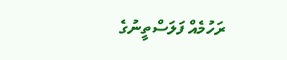ރަހުމެއް ފަލަސްތީނުގެ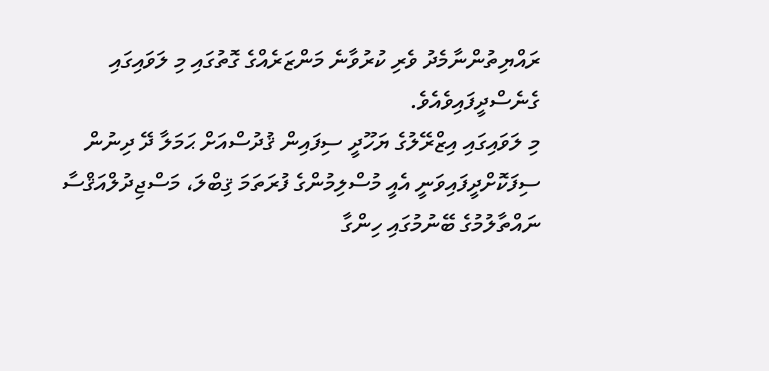ރައްޔިތުންނާމެދު ވެރި ކުރުވާނެ މަންޒަރެއްގެ ގޮތުގައި މި ލަވައިގައި ގެނެސްދީފައިވެއެވެ.
މި ލަވައިގައި އިޒްރޭލުގެ ޔަހޫދީ ސިފައިން ޤުދުސްއަށް ޙަމަލާ ދޭ ދިނުން ސިފަކޮށްދީފައިވަނީ އެއީ މުސްލިމުންގެ ފުރަތަމަ ޤިބްލަ، މަސްޖިދުލްއަޤްސާ ނައްތާލުމުގެ ބޭނުމުގައި ހިންގާ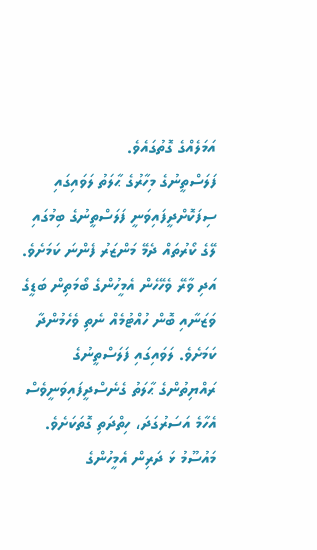އަމަލެއްގެ ގޮތުގައެވެ.
ފަލަސްތީނުގެ މިހާރުގެ ޙާލަތު ލަވައިގައި ސިފަކޮށްދީފައިވަނީ ފަލަސްތީނުގެ ބިމުގައި ލޭގެ ކޯރުތައް ދެމޭ މަންޒަރު ފެންނަ ކަމަށެވެ. އަދި ވާރޭ ވެހޭހެން އެމީހުންގެ ބޯމަތިން ބަޑީގެ ވަޒަނާއި ބޮން ހުއްޓުމެއް ނެތި ވެހެމުންދާ ކަމަށެވެ. ލަވައިގައި ފަލަސްތީނުގެ ރައްޔިތުންގެ ޙާލަތު ގެނެސްދީފައިވަނީވެސް އެހާމެ އަސަރުގަދަ، ހިތްދަތި ގޮތަކަށެވެ. މައުސޫމު ޅަ ދަރިން އެމީހުންގެ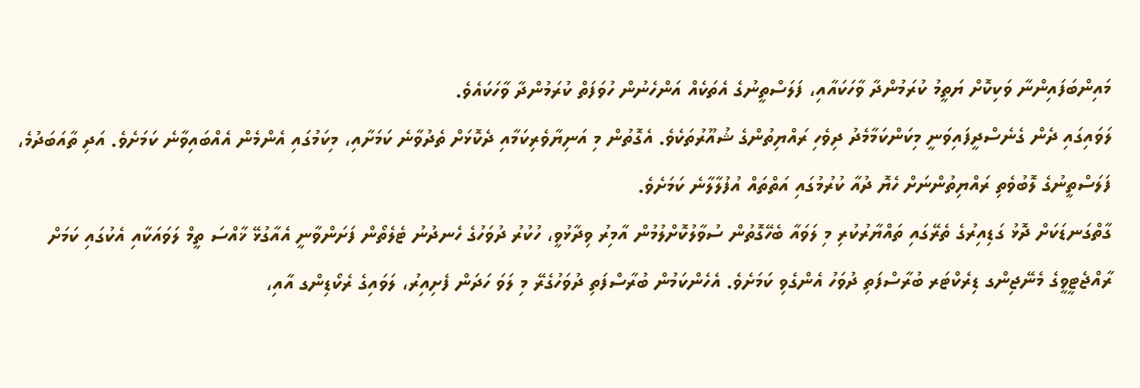މައިންބަފައިންނާ ވަކިކޮށް ޔަތީމު ކުރަމުންދާ ވާހަކައާއި، ފަލަސްތީނުގެ އެތަކެއް އަންހެނުން ހުވަފަތް ކުރަމުންދާ ވާހަކައެވެ.
ލަވައިގައި ދެން ގެނެސްދީފައިވަނީ މިކަންކަމާމެދު ދިވެހި ރައްޔިތުންގެ ޝުއޫރުތަކެވެ. އެގޮތުން މި އަނިޔާވެރިކަމާއި ދެކޮޅަށް ތެދުވާނެ ކަމަށާއި، މިކަމުގައި އެންމެން އެއްބައިވާނެ ކަމަށެވެ. އަދި ތާއަބަދުމެ، ފަލަސްތީނުގެ ލޮބުވެތި ރައްޔިތުންނަށް ހެޔޮ ދުއާ ކުރުމުގައި އަތްތައް އުފުލާލާނެ ކަމަށެވެ.
ގާތްގަނޑަކަށް ދޮޅު ގަޑިއިރުގެ ތެރޭގައި ތައްޔާރުކުރި މި ލަވައާ ބެހޭގޮތުން ސުވާލުކޮށްލުމުން އާމިރު ވިދާޅުވީ، ހުކުރު ދުވަހުގެ ހެނދުނު ޓެލެތޯން ފަށަންވާނީ އެއާގުޅޭ ޚާއްސަ ތީމް ލަވައަކާއި އެކުގައި ކަމަށް ރާއްޖެޓީވީގެ މެނޭޖިންގ ޑިރެކްޓަރ ބުރާސްފަތި ދުވަހު އެންގެވި ކަމަށެވެ. އެހެންކަމުން ބުރާސްފަތި ދުވަހުގެރޭ މި ލަވަ ހަދަން ފެށިއިރު، ލަވައިގެ ރެކޯޑިންގ އާއި،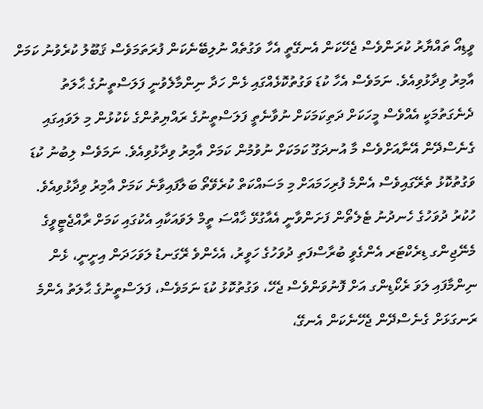ވީޑިއޯ ތައްޔާރު ކުރަންވެސް ޖެހޭކަން އެނގޭތީ އެހާ ވަގުތެއް ނުލިބޭނެކަން ފުރަތަމަވެސް ޤަބޫލު ކުރެވުނު ކަމަށް އާމިރު ވިދާޅުވިއެވެ. ނަމަވެސް އެހާ ކުޑަ ވަގުތުކޮޅެއްގައި ޅެން ހަދާ ނިންމާލެވުނީ ފަލަސްތީނުގެ ޙާލަތު ދެނެގަތުމަކީ އެއްވެސް މީހަކަށް ދަތިކަމަކަށް ނުވާނެތީ ފަލަސްތީނުގެ ރައްޔިތުންގެ ކެކުޅުން މި ލަވައިގައި ގެނެސްދޭން އޭނާއަށްވެސް މާ އުނދަގޫ ކަމަކަށް ނުވުމުން ކަމަށް އާމިރު ވިދާޅުވިއެވެ. ނަމަވެސް ލިބުނު ކުޑަ ވަގުތުކޮޅު ތެރޭގައިވެސް އެންމެ ފުރިހަމައަށް މި މަސައްކަތް ކުރެވޭތޯ ބަލާފައިވާނެ ކަމަށް އާމިރު ވިދާޅުވިއެވެ.
ހުކުރު ދުވަހުގެ ހެނދުނު ޓެލެތޯން ފަށަންވާނީ އެއާގުޅޭ ޚާއްސަ ތީމް ލަވައަކާއި އެކުގައި ކަމަށް ރާއްޖެޓީވީގެ މެނޭޖިންގ ޑިރެކްޓަރ އެންގެވީ ބުރާސްފަތި ދުވަހުގެ ހަވީރު، އެހެންވެ ރޭގަނޑު ލަވަހަދަން އިށީނީ، ޅެން ނިންމާފައި ލަވަ ރެކޯޑިންގ އަށް ފޮނުވަންވެސް ޖެހޭ، ވަގުތުކޮޅު ކުޑަ ނަމަވެސް، ފަލަސްތީނުގެ ޙާލަތު އެންމެ ރަނގަޅަށް ގެނެސްދޭން ޖެހޭނެކަން އެނގޭ،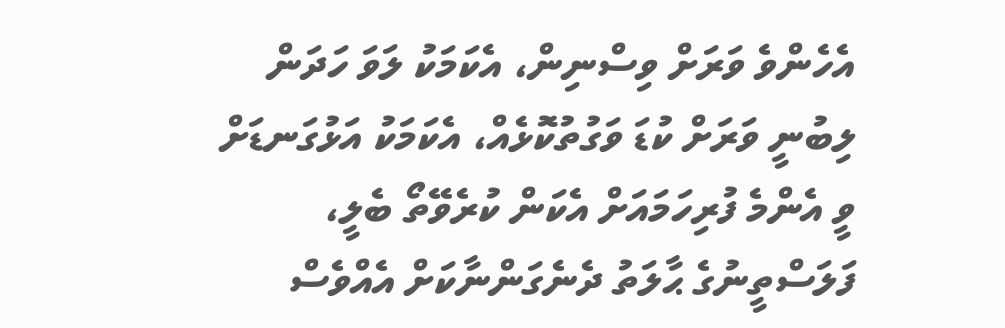އެހެންވެ ވަރަށް ވިސްނިން، އެކަމަކު ލަވަ ހަދަން ލިބުނީ ވަރަށް ކުޑަ ވަގުތުކޮޅެއް، އެކަމަކު އަޅުގަނޑަށް ވީ އެންމެ ފުރިހަމައަށް އެކަން ކުރެވޭތޯ ބެލީ، ފަލަސްތީނުގެ ޙާލަތު ދެނެގަންނާކަށް އެއްވެސް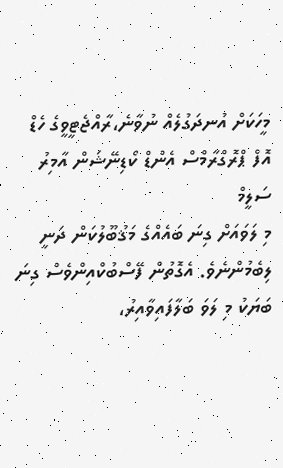މީހަކަށް އުނދަގުލެއް ނުވާނެ،ރާއްޖެޓީވީގެ ހެޑް އޮފް ޕްރޮގްރާމްސް އެންޑް ކޯޑިނޭޝަން އާމިރު ސަލީމް
މި ލަވައަށް ގިނަ ބައެއްގެ މަޤުބޫލުކަން ދަނީ ލިބެމުންނެވެ. އެގޮތުން ފޭސްބުކްއިންވެސް ގިނަ ބަޔަކު މި ލަވަ ބަލާފައިވާއިރު،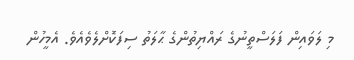މި ލަވައިން ފަލަސްތީނުގެ ރައްޔިތުންގެ ޙާލަތު ސިފަކޮށްލެވެއެވެ. އެމީހުން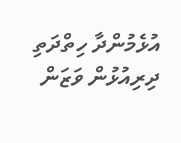އުޅެމުންދާ ހިތްދަތި ދިރިއުޅުން ވަޒަން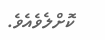ކޮށްލެވެއެވެ.